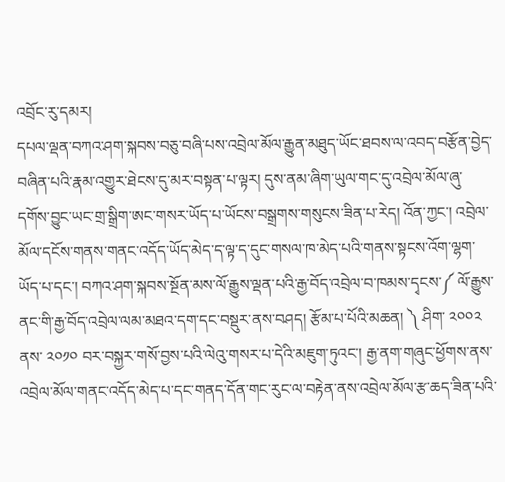འབྲོང་རུ་དམར།
དཔལ་ལྡན་བཀའ་ཤག་སྐབས་བཅུ་བཞི་པས་འབྲེལ་མོལ་རྒྱུན་མཐུད་ཡོང་ཐབས་ལ་འབད་བརྩོན་བྱེད་བཞིན་པའི་རྣམ་འགྱུར་ཐེངས་དུ་མར་བསྟན་པ་ལྟར། དུས་ནམ་ཞིག་ཡུལ་གང་དུ་འབྲེལ་མོལ་ཞུ་དགོས་བྱུང་ཡང་གྲ་སྒྲིག་ཨང་གསར་ཡོད་པ་ཡོངས་བསྒྲགས་གསུངས་ཟིན་པ་རེད། འོན་ཀྱང་། འབྲེལ་མོལ་དངོས་གནས་གནང་འདོད་ཡོད་མེད་ད་ལྟ་ད་དུང་གསལ་ཁ་མེད་པའི་གནས་སྟངས་འོག་ལྷག་ཡོད་པ་དང་། བཀའ་ཤག་སྐབས་སྔོན་མས་ལོ་རྒྱུས་ལྡན་པའི་རྒྱ་བོད་འབྲེལ་བ་ཁམས་དྭངས་༼ ལོ་རྒྱུས་ནང་གི་རྒྱ་བོད་འབྲེལ་ལམ་མཐའ་དག་དང་བསྡུར་ནས་བཤད། རྩོམ་པ་པོའི་མཆན། ༽ ཤིག་ ༢༠༠༢ ནས་ ༢༠༡༠ བར་བསྐྱར་གསོ་བྱས་པའི་ལེའུ་གསར་པ་དེའི་མཇུག་ཏུའང་། རྒྱ་ནག་གཞུང་ཕྱོགས་ནས་འབྲེལ་མོལ་གནང་འདོད་མེད་པ་དང་གནད་དོན་གང་རུང་ལ་བརྟེན་ནས་འབྲེལ་མོལ་རྩ་ཆད་ཟིན་པའི་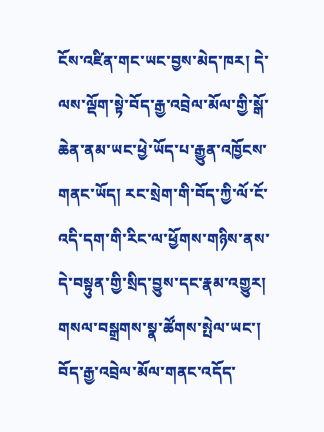ངོས་འཛིན་གང་ཡང་བྱས་མེད་ཁར། དེ་ལས་ལྡོག་སྟེ་བོད་རྒྱ་འབྲེལ་མོལ་གྱི་སྒོ་ཆེན་ནམ་ཡང་ཕྱེ་ཡོད་པ་རྒྱུན་འཁྱོངས་གནང་ཡོད། རང་སྲེག་གི་བོད་ཀྱི་ལོ་ངོ་འདི་དག་གི་རིང་ལ་ཕྱོགས་གཉིས་ནས་དེ་བསྟུན་གྱི་སྲིད་བྱུས་དང་རྣམ་འགྱུར། གསལ་བསྒྲགས་སྣ་ཚོགས་སྤེལ་ཡང་། བོད་རྒྱ་འབྲེལ་མོལ་གནང་འདོད་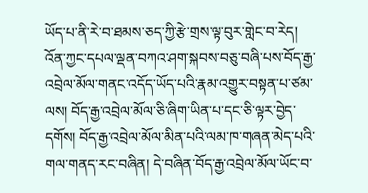ཡོད་པ་ནི་རེ་བ་ཐམས་ཅད་ཀྱི་རྩེ་གྲས་ལྟ་བུར་གླེང་བ་རེད།
འོན་ཀྱང་དཔལ་ལྡན་བཀའ་ཤག་སྐབས་བཅུ་བཞི་པས་བོད་རྒྱ་འབྲེལ་མོལ་གནང་འདོད་ཡོད་པའི་རྣམ་འགྱུར་བསྟན་པ་ཙམ་ལས། བོད་རྒྱ་འབྲེལ་མོལ་ཅི་ཞིག་ཡིན་པ་དང་ཅི་ལྟར་བྱེད་དགོས། བོད་རྒྱ་འབྲེལ་མོལ་མིན་པའི་ལམ་ཁ་གཞན་མེད་པའི་གལ་གནད་རང་བཞིན། དེ་བཞིན་བོད་རྒྱ་འབྲེལ་མོལ་ཡོང་བ་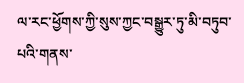ལ་རང་ཕྱོགས་ཀྱི་སུས་ཀྱང་བསྒྱུར་ཏུ་མི་བཏུབ་པའི་གནས་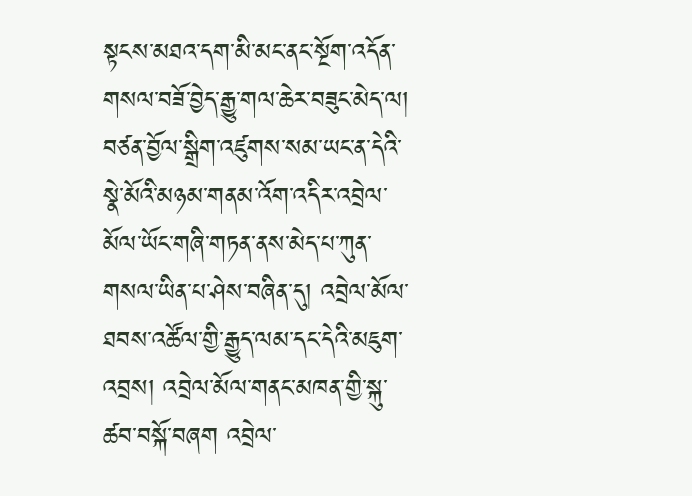སྟངས་མཐའ་དག་མི་མང་ནང་སྔོག་འདོན་གསལ་བཟོ་བྱེད་རྒྱུ་གལ་ཆེར་བཟུང་མེད་ལ། བཙན་བྱོལ་སྒྲིག་འཛུགས་སམ་ཡང་ན་དེའི་སྣེ་མོའི་མཉམ་གནམ་འོག་འདིར་འབྲེལ་མོལ་ཡོང་གཞི་གཏན་ནས་མེད་པ་ཀུན་གསལ་ཡིན་པ་ཤེས་བཞིན་དུ། འབྲེལ་མོལ་ཐབས་འཚོལ་གྱི་རྒྱུད་ལམ་དང་དེའི་མཇུག་འབྲས། འབྲེལ་མོལ་གནང་མཁན་གྱི་སྐུ་ཚབ་བསྐོ་བཞག འབྲེལ་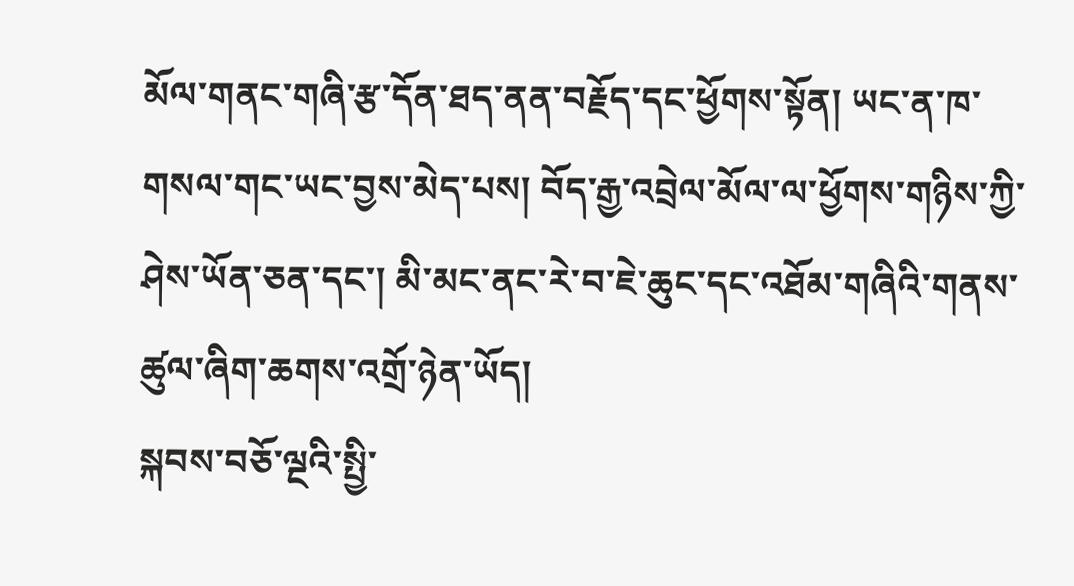མོལ་གནང་གཞི་རྩ་དོན་ཐད་ནན་བརྗོད་དང་ཕྱོགས་སྟོན། ཡང་ན་ཁ་གསལ་གང་ཡང་བྱས་མེད་པས། བོད་རྒྱ་འབྲེལ་མོལ་ལ་ཕྱོགས་གཉིས་ཀྱི་ཤེས་ཡོན་ཅན་དང་། མི་མང་ནང་རེ་བ་ཇེ་ཆུང་དང་འཐོམ་གཞིའི་གནས་ཚུལ་ཞིག་ཆགས་འགྲོ་ཉེན་ཡོད།
སྐབས་བཅོ་ལྔའི་སྤྱི་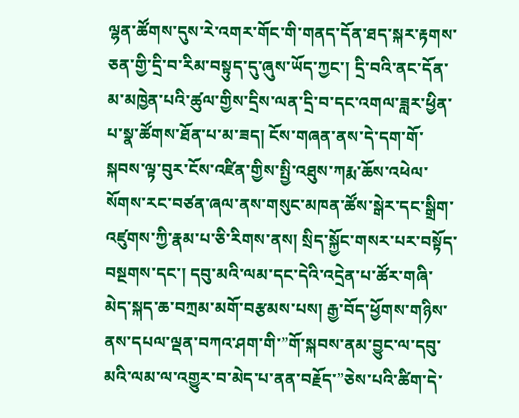ལྷན་ཚོགས་དུས་རེ་འགར་གོང་གི་གནད་དོན་ཐད་སྐར་རྟགས་ཅན་གྱི་དྲི་བ་རིམ་བསྟུད་དུ་ཞུས་ཡོད་ཀྱང་། དྲི་བའི་ནང་དོན་མ་མཁྱེན་པའི་ཚུལ་གྱིས་དྲིས་ལན་དྲི་བ་དང་འགལ་ཟླར་ཕྱིན་པ་སྣ་ཚོགས་ཐོན་པ་མ་ཟད། ངོས་གཞན་ནས་དེ་དག་གོ་སྐབས་ལྟ་བུར་ངོས་འཛིན་གྱིས་སྤྱི་འཐུས་ཀརྨ་ཆོས་འཕེལ་སོགས་རང་བཙན་ཞལ་ནས་གསུང་མཁན་ཚོས་སྒེར་དང་སྒྲིག་འཛུགས་ཀྱི་རྣམ་པ་ཅི་རིགས་ནས། སྲིད་སྐྱོང་གསར་པར་བསྟོད་བསྔགས་དང་། དབུ་མའི་ལམ་དང་དེའི་འདྲེན་པ་ཚོར་གཞི་མེད་སྐད་ཆ་བཀྲམ་མགོ་བརྩམས་པས། རྒྱ་བོད་ཕྱོགས་གཉིས་ནས་དཔལ་ལྡན་བཀའ་ཤག་གི་”གོ་སྐབས་ནམ་བྱུང་ལ་དབུ་མའི་ལམ་ལ་འགྱུར་བ་མེད་པ་ནན་བརྗོད་”ཅེས་པའི་ཚིག་དེ་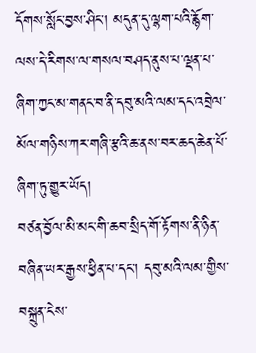དོགས་སློང་བྱས་ཤིང་། མདུན་དུ་ལྷག་པའི་རྙོག་ལས་དེ་རིགས་ལ་གསལ་བཤད་ནུས་པ་ལྡན་པ་ཞིག་ཀྱང་མ་གནང་བ་ནི་དབུ་མའི་ལམ་དང་འབྲེལ་མོལ་གཉིས་ཀར་གཞི་རྩའི་ཆ་ནས་བར་ཆད་ཆེན་པོ་ཞིག་ཏུ་གྱུར་ཡོད།
བཙན་བྱོལ་མི་མང་གི་ཆབ་སྲིད་གོ་རྟོགས་ནི་ཉིན་བཞིན་ཡར་རྒྱས་ཕྱིན་པ་དང་། དབུ་མའི་ལམ་གྱིས་བསྐྲུན་ངེས་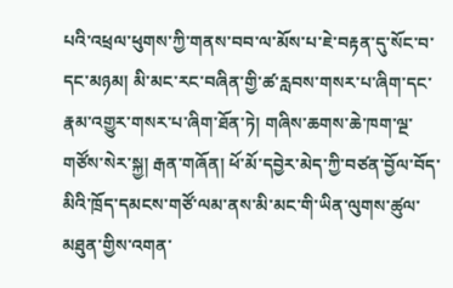པའི་འཕྲལ་ཕུགས་ཀྱི་གནས་བབ་ལ་མོས་པ་ཇེ་བརྟན་དུ་སོང་བ་དང་མཉམ། མི་མང་རང་བཞིན་གྱི་ཚ་རླབས་གསར་པ་ཞིག་དང་རྣམ་འགྱུར་གསར་པ་ཞིག་ཐོན་ཏེ། གཞིས་ཆགས་ཆེ་ཁག་ལྔ་གཙོས་སེར་སྐྱ། རྒན་གཞོན། ཕོ་མོ་དབྱེར་མེད་ཀྱི་བཙན་བྱོལ་བོད་མིའི་ཁྲོད་དམངས་གཙོ་ལམ་ནས་མི་མང་གི་ཡིན་ལུགས་ཚུལ་མཐུན་གྱིས་འགན་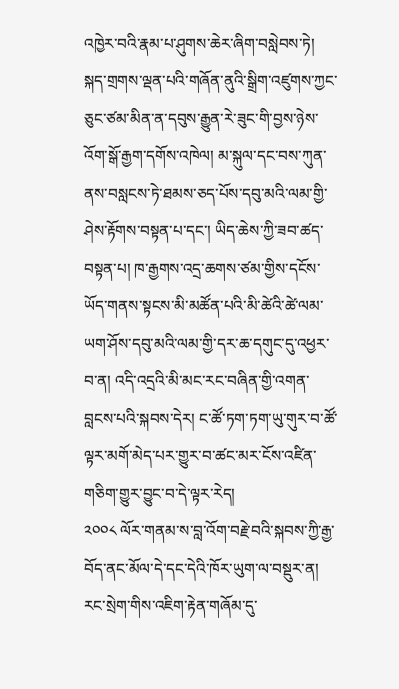འཁྱེར་བའི་རྣམ་པ་ཤུགས་ཆེར་ཞིག་བསླེབས་ཏེ། སྐད་གྲགས་ལྡན་པའི་གཞོན་ནུའི་སྒྲིག་འཛུགས་ཀྱང་ཅུང་ཙམ་མིན་ན་དབུས་རྒྱུན་རེ་ཟུང་གི་བྱས་ཉེས་འོག་སྒོ་རྒྱག་དགོས་འཁེལ། མ་སྐུལ་དང་བས་ཀུན་ནས་བསླངས་ཏེ་ཐམས་ཅད་པོས་དབུ་མའི་ལམ་གྱི་ཤེས་རྟོགས་བསྟན་པ་དང་། ཡིད་ཆེས་ཀྱི་ཟབ་ཚད་བསྟན་པ། ཁ་རྒྱགས་འདྲ་ཆགས་ཙམ་གྱིས་དངོས་ཡོད་གནས་སྟངས་མི་མཚོན་པའི་མི་ཚེའི་ཚེ་ལམ་ཡག་ཤོས་དབུ་མའི་ལམ་གྱི་དར་ཆ་དགུང་དུ་འཕྱར་བ་ན། འདི་འདྲའི་མི་མང་རང་བཞིན་གྱི་འགན་བླངས་པའི་སྐབས་དེར། ང་ཚོ་ཏག་ཏག་ཡུ་གུར་བ་ཚོ་ལྟར་མགོ་མེད་པར་གྱུར་བ་ཚང་མར་ངོས་འཛིན་གཅིག་གྱུར་བྱུང་བ་དེ་ལྟར་རེད།
༢༠༠༨ ལོར་གནམ་ས་བླ་འོག་བརྗེ་བའི་སྐབས་ཀྱི་རྒྱ་བོད་ནང་མོལ་དེ་དང་དེའི་ཁོར་ཡུག་ལ་བསྡུར་ན། རང་སྲེག་གིས་འཇིག་རྟེན་གཞོམ་དུ་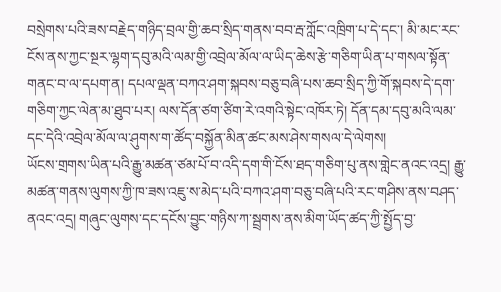བསྲེགས་པའི་ཟས་བརྗེད་གཉིད་བྲལ་གྱི་ཆབ་སྲིད་གནས་བབ་རྦ་ཀློང་འཁྲིག་པ་དེ་དང་། མི་མང་རང་ངོས་ནས་ཀྱང་སྔར་ལྷག་དབུ་མའི་ལམ་གྱི་འབྲེལ་མོལ་ལ་ཡིད་ཆེས་རྩེ་གཅིག་ཡིན་པ་གསལ་སྟོན་གནང་བ་ལ་དཔག་ན། དཔལ་ལྡན་བཀའ་ཤག་སྐབས་བཅུ་བཞི་པས་ཆབ་སྲིད་ཀྱི་གོ་སྐབས་དེ་དག་གཅིག་ཀྱང་ལེན་མ་ཐུབ་པར། ལས་དོན་ཙག་ཙིག་རེ་འགའི་སྟེང་འཁོར་ཏེ། དོན་དམ་དབུ་མའི་ལམ་དང་དེའི་འབྲེལ་མོལ་ལ་ཤུགས་ག་ཚོད་བསྐྱོན་མིན་ཚང་མས་ཤེས་གསལ་དེ་ལེགས།
ཡོངས་གྲགས་ཡིན་པའི་རྒྱུ་མཚན་ཙམ་པོ་བ་འདི་དག་གི་ངོས་ཐད་གཅིག་པུ་ནས་གླེང་ནའང་འདྲ། རྒྱུ་མཚན་གནས་ལུགས་ཀྱི་ཁ་ཟས་འཇུ་ས་མེད་པའི་བཀའ་ཤག་བཅུ་བཞི་པའི་རང་གཤིས་ནས་བཤད་ནའང་འདྲ། གཞུང་ལུགས་དང་དངོས་བྱུང་གཉིས་ཀ་སྦྲགས་ནས་མིག་ཡོད་ཚད་ཀྱི་སྤྱོད་བྱ་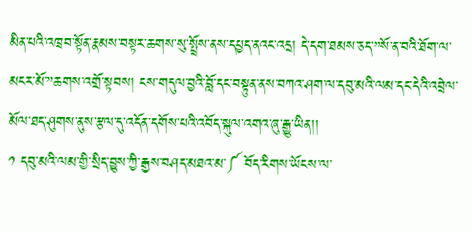མིན་པའི་འཁྲབ་སྟོན་རྣམས་བསྟར་ཆགས་སུ་སྤྲོས་ནས་དཔྱད་ནའང་འདྲ། དེ་དག་ཐམས་ཅད་”སོ་ན་བའི་ཐོག་ལ་མངར་མོ་”ཆགས་འགྲོ་སྟབས། ངས་གདུལ་བྱའི་བློ་དང་བསྟུན་ནས་བཀའ་ཤག་ལ་དབུ་མའི་ལམ་དང་དེའི་འབྲེལ་མོལ་ཐད་ཤུགས་ནུས་རྩལ་དུ་འདོན་དགོས་པའི་འབོད་སྐུལ་འགའ་ཞུ་རྒྱུ་ཡིན།།
༡ དབུ་མའི་ལམ་གྱི་སྲིད་བྱུས་ཀྱི་རྒྱས་བཤད་མཐའ་མ་༼ བོད་རིགས་ཡོངས་ལ་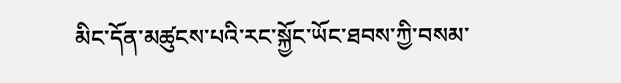མིང་དོན་མཚུངས་པའི་རང་སྐྱོང་ཡོང་ཐབས་ཀྱི་བསམ་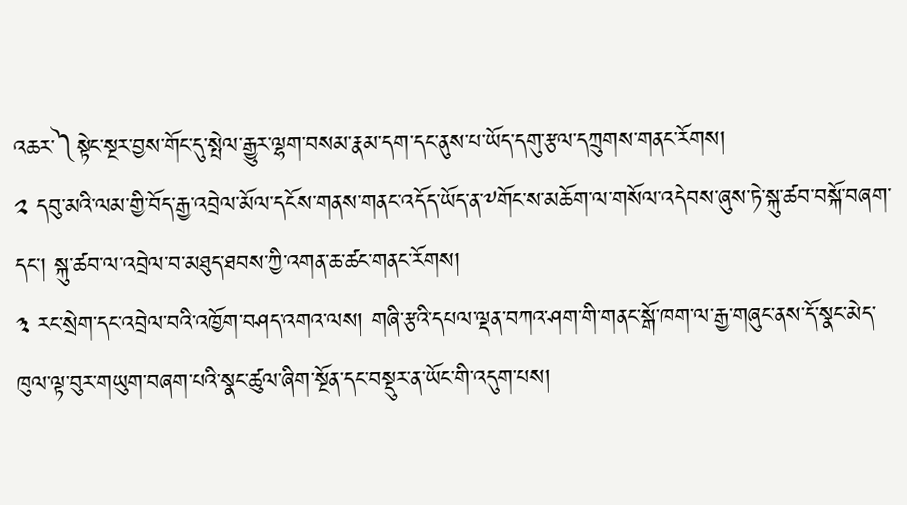འཆར་༽སྟེང་སྔར་བྱས་གོང་དུ་སྤེལ་རྒྱུར་ལྷག་བསམ་རྣམ་དག་དང་ནུས་པ་ཡོད་དགུ་རྩལ་དཀྲུགས་གནང་རོགས།
༢ དབུ་མའི་ལམ་གྱི་བོད་རྒྱ་འབྲེལ་མོལ་དངོས་གནས་གནང་འདོད་ཡོད་ན་༸གོང་ས་མཆོག་ལ་གསོལ་འདེབས་ཞུས་ཏེ་སྐུ་ཚབ་བསྐོ་བཞག་དང་། སྐུ་ཚབ་ལ་འབྲེལ་བ་མཐུད་ཐབས་ཀྱི་འགན་ཆ་ཚང་གནང་རོགས།
༣ རང་སྲེག་དང་འབྲེལ་བའི་འཁྱོག་བཤད་འགའ་ལས། གཞི་རྩའི་དཔལ་ལྡན་བཀའ་ཤག་གི་གནང་སྒོ་ཁག་ལ་རྒྱ་གཞུང་ནས་དོ་སྣང་མེད་ཁུལ་ལྟ་བུར་གཡུག་བཞག་པའི་སྣང་ཚུལ་ཞིག་སྔོན་དང་བསྡུར་ན་ཡོང་གི་འདུག་པས།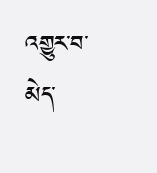འགྱུར་བ་མེད་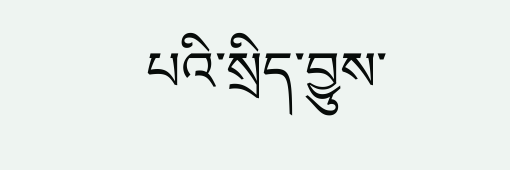པའི་སྲིད་བྱུས་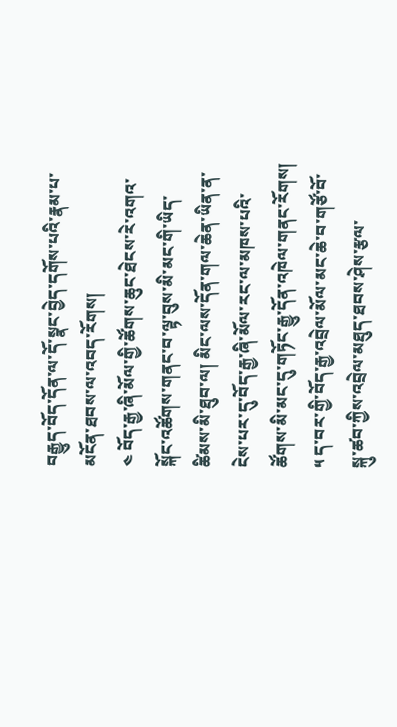བརྒྱུད་བོད་དོན་ལ་དོ་སྣང་བྱེད་དགོས་པའི་རྣམ་པ་མངོན་ཐབས་ལ་འབད་རོགས།
༤ བོད་རྒྱ་ཞི་མོལ་གྱི་ཚོགས་ཆུང་ཐེངས་རེ་འགའ་སྐོང་འཚོགས་གནང་བ་ལྟ་བུས་མི་མང་གི་ཡིད་ཚིམས་མི་ཐུབ་ལ། མིང་ལས་དོན་གལ་ཆེན་ཡིན་ན་ངེས་པར་དུ་བོད་རྒྱ་ཞི་མོལ་རང་ལ་མཁས་པའི་ཚོགས་མི་མང་དུ་གཏོང་རྒྱུ་དོན་འཁེལ་གནང་རོགས།
༥ ད་བར་གྱི་བོད་རྒྱ་འབྲེལ་མོལ་མང་ཆེ་བ་གཙོ་བོ་སྐུ་ཚབ་ཀྱིས་འབྲེལ་མཐུད་ཐབས་ཤེས་རྩལ་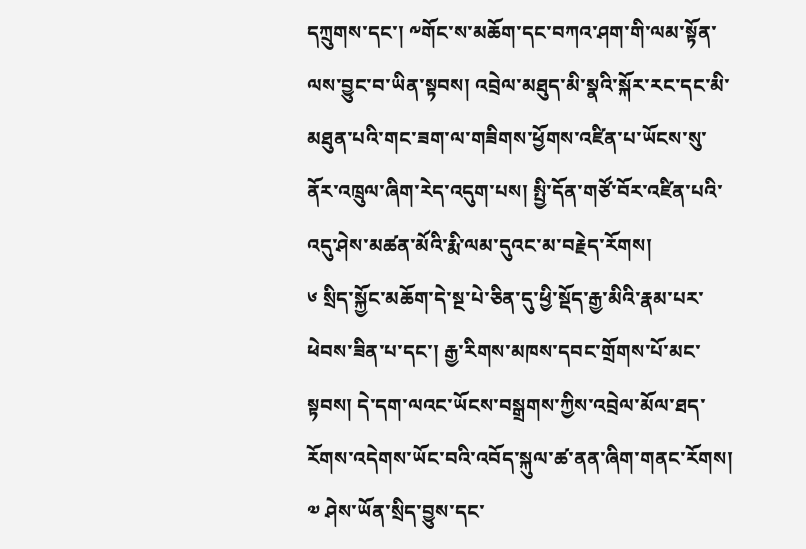དཀྲུགས་དང་། ༸གོང་ས་མཆོག་དང་བཀའ་ཤག་གི་ལམ་སྟོན་ལས་བྱུང་བ་ཡིན་སྟབས། འབྲེལ་མཐུད་མི་སྣའི་སྐོར་རང་དང་མི་མཐུན་པའི་གང་ཟག་ལ་གཟིགས་ཕྱོགས་འཛིན་པ་ཡོངས་སུ་ནོར་འཁྲུལ་ཞིག་རེད་འདུག་པས། སྤྱི་དོན་གཙོ་བོར་འཛིན་པའི་འདུ་ཤེས་མཚན་མོའི་རྨི་ལམ་དུའང་མ་བརྗེད་རོགས།
༦ སྲིད་སྐྱོང་མཆོག་དེ་སྔ་པེ་ཅིན་དུ་ཕྱི་སྡོད་རྒྱ་མིའི་རྣམ་པར་ཕེབས་ཟིན་པ་དང་། རྒྱ་རིགས་མཁས་དབང་གྲོགས་པོ་མང་སྟབས། དེ་དག་ལའང་ཡོངས་བསྒྲགས་ཀྱིས་འབྲེལ་མོལ་ཐད་རོགས་འདེགས་ཡོང་བའི་འབོད་སྐུལ་ཚ་ནན་ཞིག་གནང་རོགས།
༧ ཤེས་ཡོན་སྲིད་བྱུས་དང་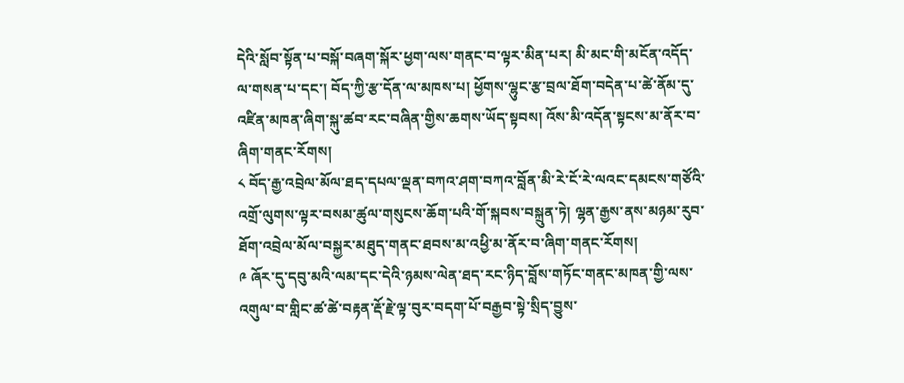དེའི་སློབ་སྟོན་པ་བསྐོ་བཞག་སྐོར་ཕྱག་ལས་གནང་བ་ལྟར་མིན་པར། མི་མང་གི་མངོན་འདོད་ལ་གསན་པ་དང་། བོད་ཀྱི་རྩ་དོན་ལ་མཁས་པ། ཕྱོགས་ལྷུང་རྩ་བྲལ་ཐོག་བདེན་པ་ཚེ་ནོམ་དུ་འཛིན་མཁན་ཞིག་སྐུ་ཚབ་རང་བཞིན་གྱིས་ཆགས་ཡོད་སྟབས། འོས་མི་འདོན་སྟངས་མ་ནོར་བ་ཞིག་གནང་རོགས།
༨ བོད་རྒྱ་འབྲེལ་མོལ་ཐད་དཔལ་ལྡན་བཀའ་ཤག་བཀའ་བློན་མི་རེ་ངོ་རེ་ལའང་དམངས་གཙོའི་འགྲོ་ལུགས་ལྟར་བསམ་ཚུལ་གསུངས་ཆོག་པའི་གོ་སྐབས་བསྐྲུན་ཏེ། ལྷན་རྒྱས་ནས་མཉམ་རུབ་ཐོག་འབྲེལ་མོལ་བསྐྱར་མཐུད་གནང་ཐབས་མ་འཕྱི་མ་ནོར་བ་ཞིག་གནང་རོགས།
༩ ཞོར་དུ་དབུ་མའི་ལམ་དང་དེའི་ཉམས་ལེན་ཐད་རང་ཉིད་བློས་གཏོང་གནང་མཁན་གྱི་ལས་འགུལ་བ་གླིང་ཚ་ཚེ་བརྟན་རྡོ་རྗེ་ལྟ་བུར་བདག་པོ་བརྒྱབ་སྟེ་སྲིད་བྱུས་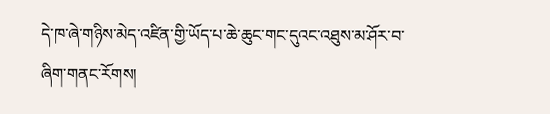དེ་ཁ་ཞེ་གཉིས་མེད་འཛིན་གྱི་ཡོད་པ་ཆེ་ཆུང་གང་དུའང་འཐུས་མ་ཤོར་བ་ཞིག་གནང་རོགས།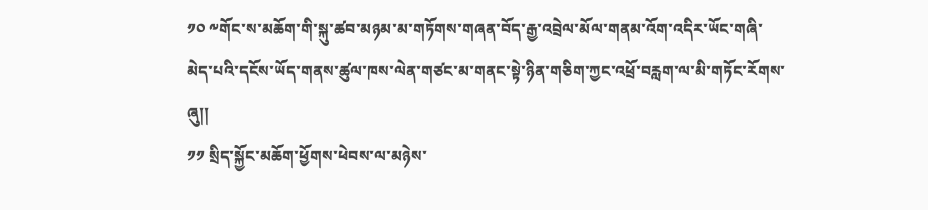༡༠ ༸གོང་ས་མཆོག་གི་སྐུ་ཚབ་མཉམ་མ་གཏོགས་གཞན་བོད་རྒྱ་འབྲེལ་མོལ་གནམ་འོག་འདིར་ཡོང་གཞི་མེད་པའི་དངོས་ཡོད་གནས་ཚུལ་ཁས་ལེན་གཙང་མ་གནང་སྟེ་ཉིན་གཅིག་ཀྱང་འཕྲོ་བརླག་ལ་མི་གཏོང་རོགས་ཞུ།།
༡༡ སྲིད་སྐྱོང་མཆོག་ཕྱོགས་ཕེབས་ལ་མཉེས་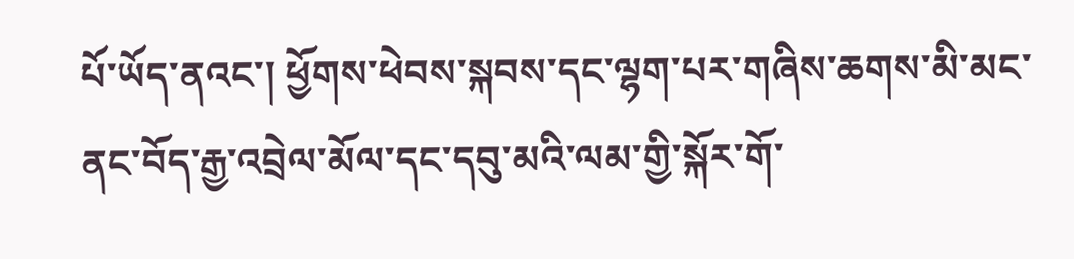པོ་ཡོད་ནའང་། ཕྱོགས་ཕེབས་སྐབས་དང་ལྷག་པར་གཞིས་ཆགས་མི་མང་ནང་བོད་རྒྱ་འབྲེལ་མོལ་དང་དབུ་མའི་ལམ་གྱི་སྐོར་གོ་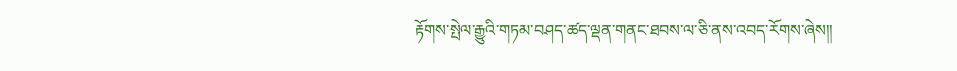རྟོགས་སྤེལ་རྒྱུའི་གཏམ་བཤད་ཚད་ལྡན་གནང་ཐབས་ལ་ཅི་ནས་འབད་རོགས་ཞེས།།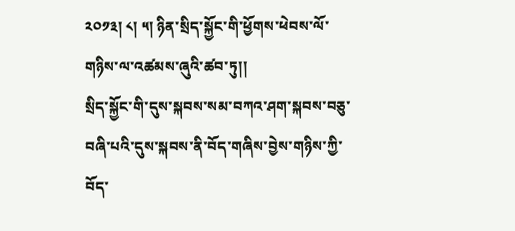༢༠༡༣། ༨། ༥། ཉིན་སྲིད་སྐྱོང་གི་ཕྱོགས་ཕེབས་ལོ་གཉིས་ལ་འཚམས་ཞུའི་ཚབ་ཏུ།།
སྲིད་སྐྱོང་གི་དུས་སྐབས་སམ་བཀའ་ཤག་སྐབས་བཅུ་བཞི་པའི་དུས་སྐབས་ནི་བོད་གཞིས་བྱེས་གཉིས་ཀྱི་བོད་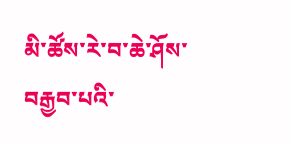མི་ཚོས་རེ་བ་ཆེ་ཤོས་བརྒྱབ་པའི་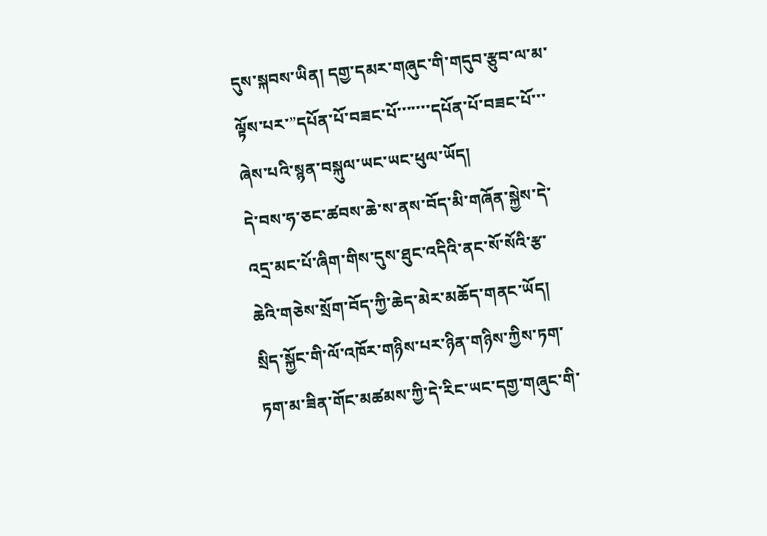དུས་སྐབས་ཡིན། དགྱ་དམར་གཞུང་གི་གདུབ་རྩུབ་ལ་མ་ལྟོས་པར་”དཔོན་པོ་བཟང་པོ་་་་་་་དཔོན་པོ་བཟང་པོ་་་ཞེས་པའི་སྙན་བསྐུལ་ཡང་ཡང་ཕུལ་ཡོད།
དེ་བས་ཧ་ཅང་ཚབས་ཆེ་ས་ནས་བོད་མི་གཞོན་སྐྱེས་དེ་འདྲ་མང་པོ་ཞིག་གིས་དུས་ཐུང་འདིའི་ནང་སོ་སོའི་རྩ་ཆེའི་གཅེས་སྲོག་བོད་ཀྱི་ཆེད་མེར་མཆོད་གནང་ཡོད།
སྲིད་སྐྱོང་གི་ལོ་འཁོར་གཉིས་པར་ཉིན་གཉིས་ཀྱིས་ཏག་ཏག་མ་ཟིན་གོང་མཚམས་ཀྱི་དེ་རིང་ཡང་དགྱ་གཞུང་གི་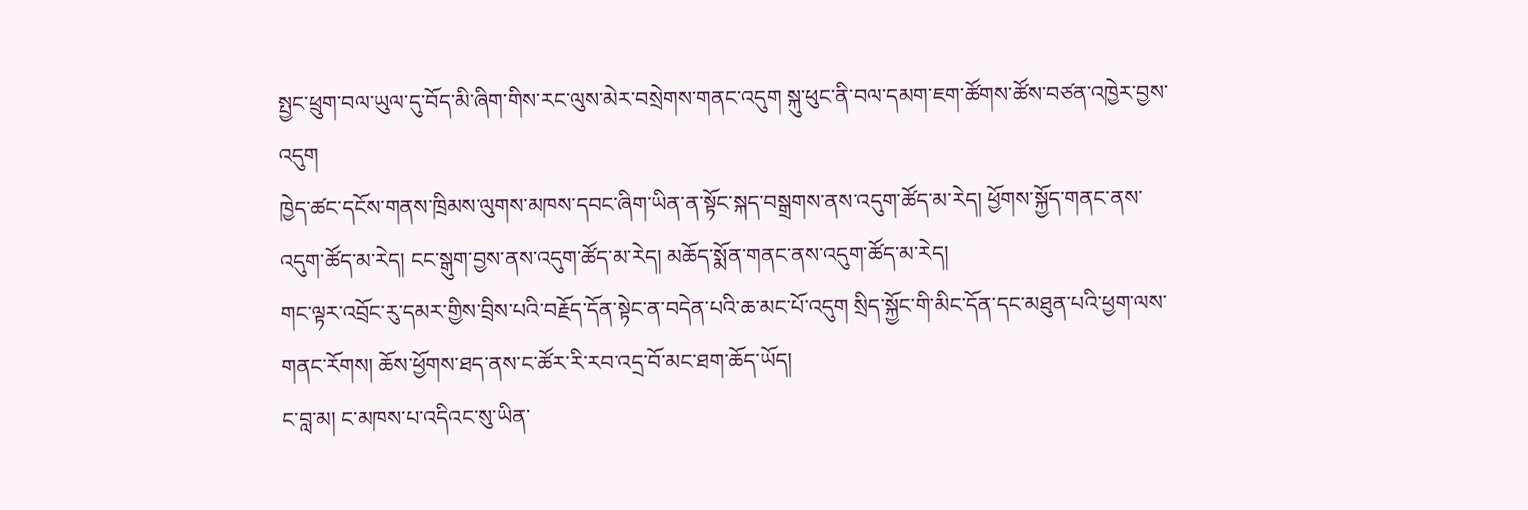སྤྱང་ཕྲུག་བལ་ཡུལ་དུ་བོད་མི་ཞིག་གིས་རང་ལུས་མེར་བསྲེགས་གནང་འདུག སྐུ་ཕུང་ནི་བལ་དམག་ཇག་ཚོགས་ཚོས་བཙན་འཁྱེར་བྱས་འདུག
ཁྱེད་ཚང་དངོས་གནས་ཁྲིམས་ལུགས་མཁས་དབང་ཞིག་ཡིན་ན་སྟོང་སྐད་བསྒྲགས་ནས་འདུག་ཚོད་མ་རེད། ཕྱོགས་སྐྱོད་གནང་ནས་འདུག་ཚོད་མ་རེད། ངང་སྒུག་བྱས་ནས་འདུག་ཚོད་མ་རེད། མཆོད་སྨོན་གནང་ནས་འདུག་ཚོད་མ་རེད།
གང་ལྟར་འབྲོང་རུ་དམར་གྱིས་བྲིས་པའི་བརྗོད་དོན་སྟེང་ན་བདེན་པའི་ཆ་མང་པོ་འདུག སྲིད་སྐྱོང་གི་མིང་དོན་དང་མཐུན་པའི་ཕྱག་ལས་གནང་རོགས། ཆོས་ཕྱོགས་ཐད་ནས་ང་ཚོར་རི་རབ་འདྲ་བོ་མང་ཐག་ཆོད་ཡོད།
ང་བླ་མ། ང་མཁས་པ་འདིའང་སུ་ཡིན་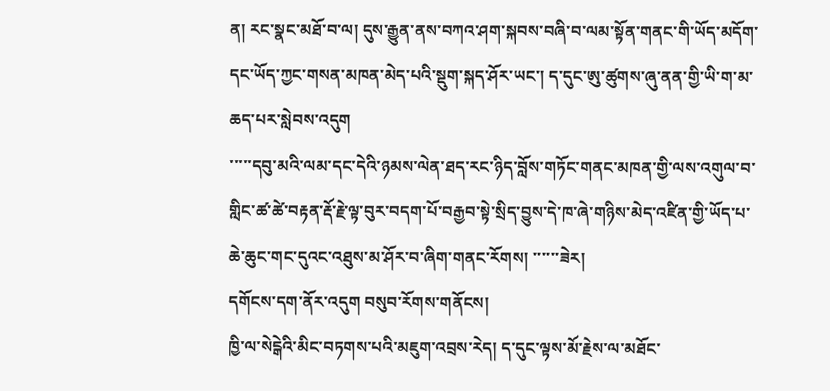ན། རང་སྣང་མཐོ་བ་ལ། དུས་རྒྱུན་ནས་བཀའ་ཤག་སྐབས་བཞི་བ་ལམ་སྟོན་གནང་གི་ཡོད་མདོག་དང་ཡོད་ཀྱང་གསན་མཁན་མེད་པའི་སྡུག་སྐད་ཤོར་ཡང་། ད་དུང་ཨུ་ཚུགས་ཞུ་ནན་གྱི་ཡི་ག་མ་ཆད་པར་སླེབས་འདུག
་་་་་དབུ་མའི་ལམ་དང་དེའི་ཉམས་ལེན་ཐད་རང་ཉིད་བློས་གཏོང་གནང་མཁན་གྱི་ལས་འགུལ་བ་གླིང་ཚ་ཚེ་བརྟན་རྡོ་རྗེ་ལྟ་བུར་བདག་པོ་བརྒྱབ་སྟེ་སྲིད་བྱུས་དེ་ཁ་ཞེ་གཉིས་མེད་འཛིན་གྱི་ཡོད་པ་ཆེ་ཆུང་གང་དུའང་འཐུས་མ་ཤོར་བ་ཞིག་གནང་རོགས། ་་་་་་ཟེར།
དགོངས་དག་ནོར་འདུག བསུབ་རོགས་གནོངས།
ཁྱི་ལ་སེངྒེའི་མིང་བཏགས་པའི་མཇུག་འབྲས་རེད། ད་དུང་ལྟས་མོ་རྗེས་ལ་མཐོང་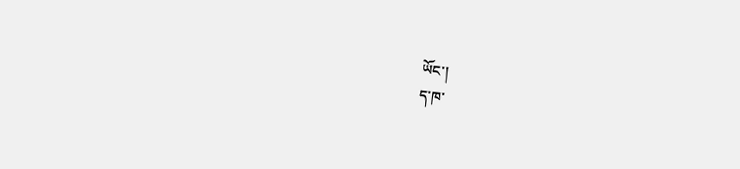ཡོང་།
ད་ཁ་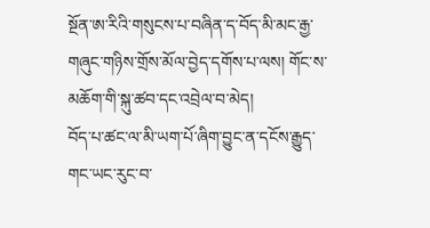སྔོན་ཨ་རིའི་གསུངས་པ་བཞིན་ད་བོད་མི་མང་རྒྱ་གཞུང་གཉིས་གྲོས་མོལ་བྱེད་དགོས་པ་ལས། གོང་ས་མཆོག་གི་སྐུ་ཚབ་དང་འབྲེལ་བ་མེད།
བོད་པ་ཚང་ལ་མི་ཡག་པོ་ཞིག་བྱུང་ན་དངོས་རྒྱུད་གང་ཡང་རུང་བ་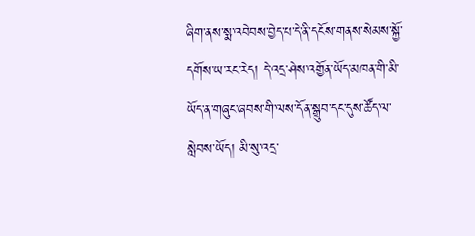ཞིག་ནས་སྨ་འབེབས་བྱེད་པ་དེ་ནི་དངོས་གནས་སེམས་སྐྱོ་དགོས་ཡ་རང་རེད། དེ་འདྲ་ཤེས་འགྱོན་ཡོད་མཁན་གི་མི་ཡོད་ན་གཞུང་ཞབས་གི་ལས་དོན་སྒྲུབ་དང་དུས་ཚོད་ལ་སླེབས་ཡོད། མི་སུ་འདྲ་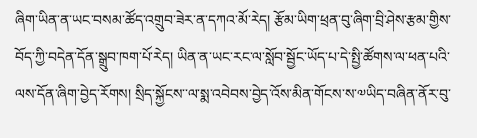ཞིག་ཡིན་ན་ཡང་བསམ་ཚོད་འགྲུབ་ཟེར་ན་དཀའ་མོ་རེད། རྩོམ་ཡིག་ཕྲན་བུ་ཞིག་བྲི་ཤེས་རྩམ་གྱིས་བོད་ཀྱི་བདེན་དོན་སྒྲུབ་ཁག་པོ་རེད། ཡིན་ན་ཡང་རང་ལ་སློབ་སྦྱོང་ཡོད་པ་དེ་སྤྱི་ཚོགས་ལ་ཕན་པའི་ལས་དོན་ཞིག་བྱེད་རོགས། སྲིད་སྐྱོངས་་ལ་སྨ་འབེབས་བྱེད་འོས་མིན་གོངས་ས་༧ཡིད་བཞིན་ནོར་བུ་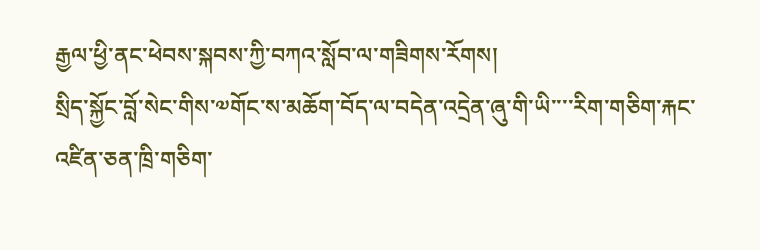རྒྱལ་ཕྱི་ནང་ཕེབས་སྐབས་ཀྱི་བཀའ་སློབ་ལ་གཟིགས་རོགས།
སྲིད་སྐྱོང་བློ་སེང་གིས་༧གོང་ས་མཆོག་བོད་ལ་བདེན་འདྲེན་ཞུ་གི་ཡི་་་་རིག་གཅིག་རྐང་འཛིན་ཅན་ཁྲི་གཅིག་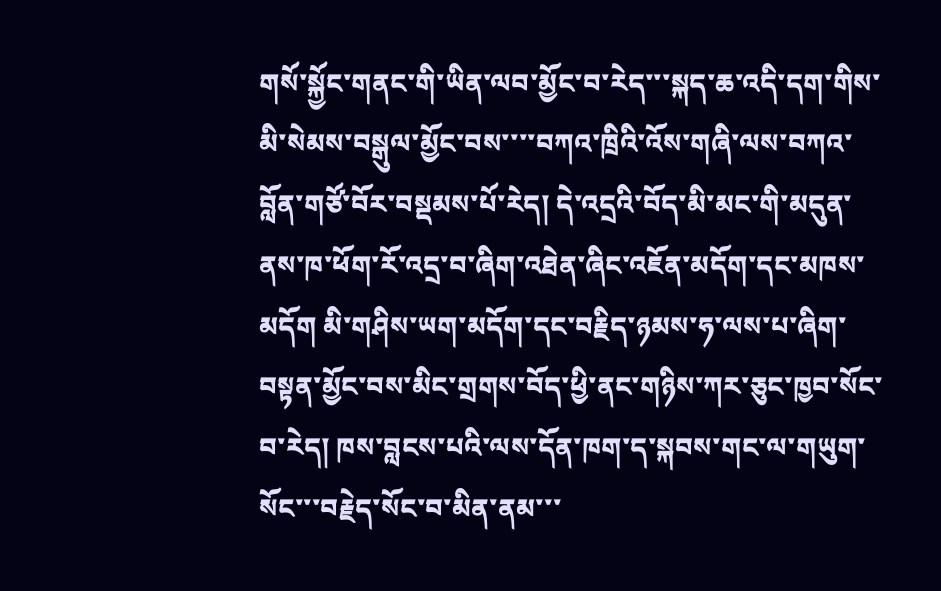གསོ་སྐྱོང་གནང་གི་ཡིན་ལབ་མྱོང་བ་རེད་་་སྐད་ཆ་འདི་དག་གིས་མི་སེམས་བསྒུལ་མྱོང་བས་་་་བཀའ་ཁྲིའི་འོས་གཞི་ལས་བཀའ་བློན་གཙོ་བོར་བསྡམས་པོ་རེད། དེ་འདྲའི་བོད་མི་མང་གི་མདུན་ནས་ཁ་ཕོག་རོ་འདྲ་བ་ཞིག་འཐེན་ཞིང་འཇོན་མདོག་དང་མཁས་མདོག མི་གཤིས་ཡག་མདོག་དང་བརྗིད་ཉམས་ཧ་ལས་པ་ཞིག་བསྟན་མྱོང་བས་མིང་གྲགས་བོད་ཕྱི་ནང་གཉིས་ཀར་ཅུང་ཁྱབ་སོང་བ་རེད། ཁས་བླངས་པའི་ལས་དོན་ཁག་ད་སྐབས་གང་ལ་གཡུག་སོང་་་བརྗེད་སོང་བ་མིན་ནམ་་་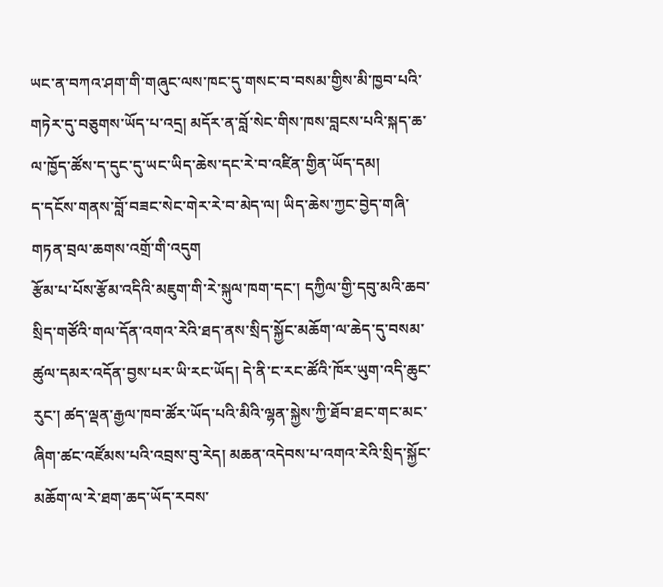ཡང་ན་བཀའ་ཤག་གི་གཞུང་ལས་ཁང་དུ་གསང་བ་བསམ་གྱིས་མི་ཁྱབ་པའི་གཏེར་དུ་བཅུགས་ཡོད་པ་འདྲ། མདོར་ན་བློ་སེང་གིས་ཁས་བླངས་པའི་སྐད་ཆ་ལ་ཁྱོད་ཚོས་ད་དུང་དུ་ཡང་ཡིད་ཆེས་དང་རེ་བ་འཛིན་གྱིན་ཡོད་དམ།
ད་དངོས་གནས་བློ་བཟང་སེང་གེར་རེ་བ་མེད་ལ། ཡིད་ཆེས་ཀྱང་བྱེད་གཞི་གཏན་བྲལ་ཆགས་འགྲོ་གི་འདུག
རྩོམ་པ་པོས་རྩོམ་འདིའི་མཇུག་གི་རེ་སྐུལ་ཁག་དང་། དཀྱིལ་གྱི་དབུ་མའི་ཆབ་སྲིད་གཙོའི་གལ་དོན་འགའ་རེའི་ཐད་ནས་སྲིད་སྐྱོང་མཆོག་ལ་ཆེད་དུ་བསམ་ཚུལ་དམར་འདོན་བྱས་པར་ཡི་རང་ཡོད། དེ་ནི་ང་རང་ཚོའི་ཁོར་ཡུག་འདི་ཆུང་རུང་། ཚད་ལྡན་རྒྱལ་ཁབ་ཚོར་ཡོད་པའི་མིའི་ལྷན་སྐྱེས་ཀྱི་ཐོབ་ཐང་གང་མང་ཞིག་ཚང་འཛོམས་པའི་འབྲས་བུ་རེད། མཆན་འདེབས་པ་འགའ་རེའི་སྲིད་སྐྱོང་མཆོག་ལ་རེ་ཐག་ཆད་ཡོད་རབས་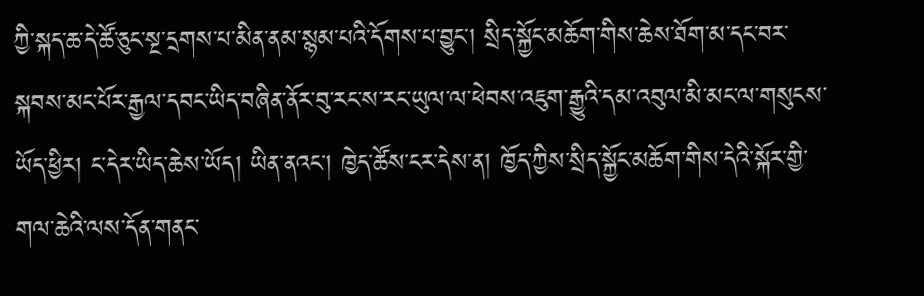ཀྱི་སྐད་ཆ་དེ་ཚོ་ཅུང་སྔ་དྲགས་པ་མིན་ནམ་སྙམ་པའི་དོགས་པ་བྱུང་། སྲིད་སྐྱོང་མཆོག་གིས་ཆེས་ཐོག་མ་དང་བར་སྐབས་མང་པོར་རྒྱལ་དབང་ཡིད་བཞིན་ནོར་བུ་རང་ས་རང་ཡུལ་ལ་ཕེབས་འཇུག་རྒྱུའི་དམ་འབུལ་མི་མང་ལ་གསུངས་ཡོད་ཕྱིར། ང་དེར་ཡིད་ཆེས་ཡོད། ཡིན་ནའང་། ཁྱེད་ཚོས་ངར་དེས་ན། ཁྱོད་ཀྱིས་སྲིད་སྐྱོང་མཆོག་གིས་དེའི་སྐོར་གྱི་གལ་ཆེའི་ལས་དོན་གནང་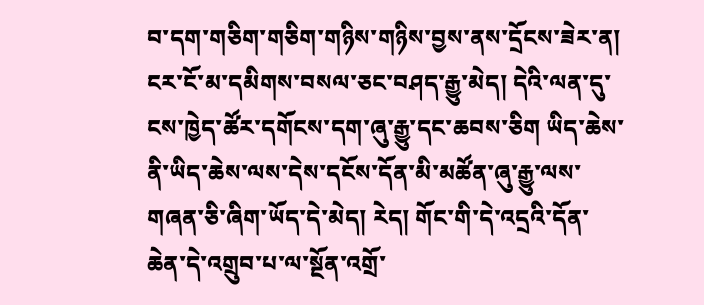བ་དག་གཅིག་གཅིག་གཉིས་གཉིས་བྱས་ནས་དྲོངས་ཟེར་ན། ངར་ངོ་མ་དམིགས་བསལ་ཅང་བཤད་རྒྱུ་མེད། དེའི་ལན་དུ་ངས་ཁྱེད་ཚོར་དགོངས་དག་ཞུ་རྒྱུ་དང་ཆབས་ཅིག ཡིད་ཆེས་ནི་ཡིད་ཆེས་ལས་དེས་དངོས་དོན་མི་མཚོན་ཞུ་རྒྱུ་ལས་གཞན་ཅི་ཞིག་ཡོད་དེ་མེད། རེད། གོང་གི་དེ་འདྲའི་དོན་ཆེན་དེ་འགྲུབ་པ་ལ་སྔོན་འགྲོ་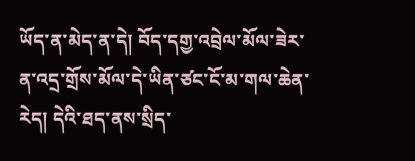ཡོད་ན་མེད་ན་དེ། བོད་དགྱ་འབྲེལ་མོལ་ཟེར་ན་འདྲ་གྲོས་མོལ་དེ་ཡིན་ཙང་ངོ་མ་གལ་ཆེན་རེད། དེའི་ཐད་ནས་སྲིད་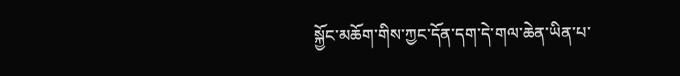སྐྱོང་མཆོག་གིས་ཀྱང་དོན་དག་དེ་གལ་ཆེན་ཡིན་པ་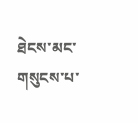ཐེངས་མང་གསུངས་པ་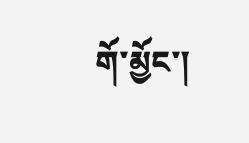གོ་མྱོང་།